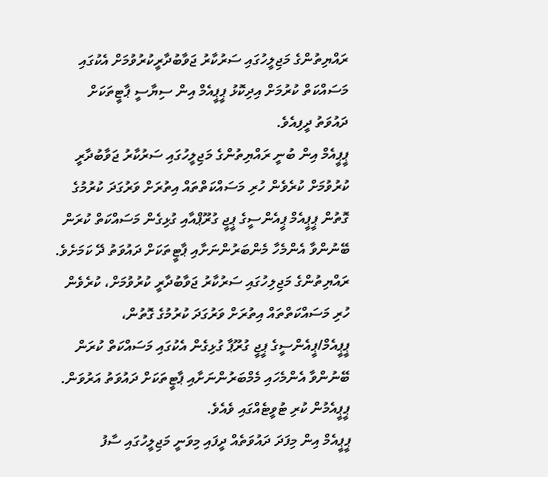ރައްޔިތުންގެ މަޖިލީހުގައި ސަރުކާރު ޖަވާބުދާރީކުރުވުމަށް އެކުގައި މަސައްކަތް ކުރުމަށް އިދިކޮޅު ޕީޕީއެމް އިން ސިޔާސީ ޕާޓީތަކަށް ދައުވަތު ދީފިއެވެ.
ޕީޕީއެމް އިން ބުނީ ރައްޔިތުންގެ މަޖިލީހުގައި ސަރުކާރު ޖަވާބުދާރީ ކުރުވުމަށް ކުރެވެން ހުރި މަސައްކަތްތައް އިތުރަށް ވަރުގަދަ ކުރުމުގެ ގޮތުން ޕީޕީއެމް ޕީއެންސީގެ ޕީޖީ ގުރޫޕްއާއި ގުޅިގެން މަސައްކަތް ކުރަން ބޭނުންވާ އެންމެހާ މެންބަރުންނަށާއި ޕާޓީތަކަށް ދައުވަތު ދޭ ކަމަށެވެ.
ރައްޔިތުންގެ މަޖިލިހުގައި ސަރުކާރު ޖަވާބުދާރީ ކުރުވުމަށް، ކުރެވެން ހުރި މަސައްކަތްތައް އިތުރަށް ވަރުގަދަ ކުރުމުގެ ގޮތުން، ޕީޕީއެމް/ޕީއެންސީގެ ޕީޖީ ގުރޫޕާ ގުޅިގެން އެކުގައި މަސައްކަތް ކުރަން ބޭނުންވާ އެންމެހައި މެމްބަރުންނަށާއި ޕާޓީތަކަށް ދައުވަތު އަރުވަން. ޕީޕީއެމުން ކުރި ޓުވީޓެއްގައި ވެއެވެ.
ޕީޕީއެމް އިން މިފަދަ ދައުވަތެއް ދީފައި މިވަނީ މަޖިލީހުގައި ސާފު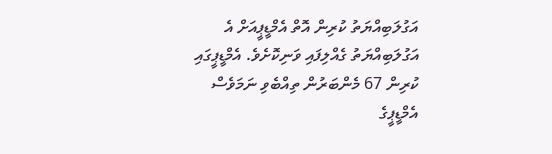އަގުލަބިއްޔަތު ކުރިން އޮތް އެމްޑީޕީއަށް އެ އަގުލަބިއްޔަތު ގެއްލިފައި ވަނިކޮށެވެ. އެމްޑީޕީގައި ކުރިން 67 މެންބަރުން ތިއްބެވި ނަމަވެސް އެމްޑީޕީގެ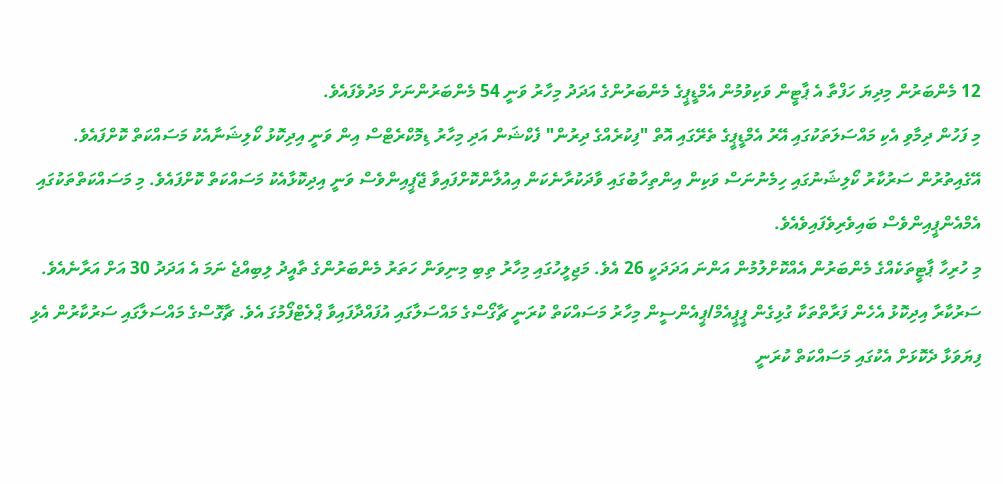12 މެންބަރުން މިދިޔަ ހަފްތާ އެ ޕާޓީން ވަކިވުމުން އެމްޑީޕީގެ މެންބަރުންގެ އަދަދު މިހާރު ވަނީ 54 މެންބަރުންނަށް މަދުވެފައެވެ.
މި ފަހުން ދިމާވި އެކި މައްސަލަތަކުގައި އޭރު އެމްޑީޕީގެ ތެރޭގައި އޮތް "ފިކުރެއްގެ ދިރުން" ފެކްޝަން އަދި މިހާރު ޑިމޮކްރެޓްސް އިން ވަނީ އިދިކޮޅު ކޯލިޝަނާއެކު މަސައްކަތް ކޮށްފައެވެ. އޭގެއިތުރުން ސަރުކާރު ކޯލިޝަނުގައި ހިމެނުނަސް ވަކިން އިންތިހާބުގައި ވާދަކުރާނެކަން އިއުލާންކޮށްފައިވާ ޖޭޕީއިންވެސް ވަނީ އިދިކޮޅާއެކު މަސައްކަތް ކޮށްފައެވެ. މި މަސައްކަތްތަކުގައި އެމްއެންޕީއިންވެސް ބައިވެރިވެފައިވެއެވެ.
މި ހުރިހާ ޕާޓީތަކެއްގެ މެންބަރުން އެއްކޮށްލުމުން އަންނަ އަދަދަކީ 26 އެވެ. މަޖިލީހުގައި މިހާރު ތިބި މިނިވަން ހަތަރު މެންބަރުންގެ ތާއީދު ލިބިއްޖެ ނަމަ އެ އަދަދު 30 އަށް އަރާނެއެވެ.
ސަރުކާރާ އިދިކޮޅު އެހެން ފަރާތްތަކާ ގުޅިގެން ޕީޕީއެމް/ޕީއެންސީން މިހާރު މަސައްކަތް ކުރަނީ ޗާގޯސްގެ މައްސަލާގައި އުފައްދާފައިވާ ޕްލެޓްފޯމުގަ އެވެ. ޗާގޮސްގެ މައްސަލާގައި ސަރުކާރުން އެޅި ފިޔަވަޅާ ދެކޮޅަށް އެކުގައި މަސައްކަތް ކުރަނީ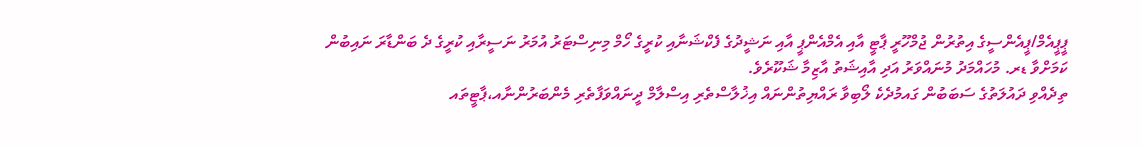ޕީޕީއެމް/ޕީއެންސީގެ އިތުރުން ޖުމްހޫރީ ޕާޓީ އާއި އެމްއެންޕީ އާއި ނަޝީދުގެ ފެކްޝަނާއި ކުރީގެ ހޯމް މިނިސްޓަރު އުމަރު ނަސީރާއި ކުރީގެ ދެ ބަންޑާރަ ނައިބުން ކަމަށްވާ ޑރ. މުހައްމަދު މުނައްވަރު އަދި އާއިޝަތު އާޒިމާ ޝަކޫރެވެ.
ތިދެއްވި ދައުލަތުގެ ސަބަބުން ގައމުދެކެ ލޯބިވާ ރައްޔިތުންނައް އިޚުލާސްތެރި އިސްލާމް ދީނައްވަފާތެރި މެންބަރުންނާއ،ޕާޓީތައ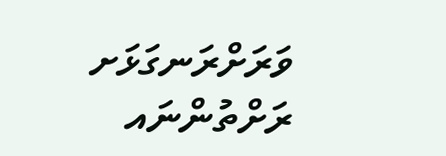ވަރަށްރަނގަޅަށ ރަށްތުންނައ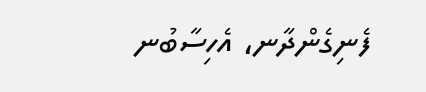ފެނިގެންދާނ، އެހިސާބުނ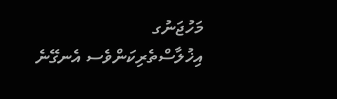މަހުޖަނުގ އިޚުލާސްތެރިކަންވެސ އެނގޭނެ